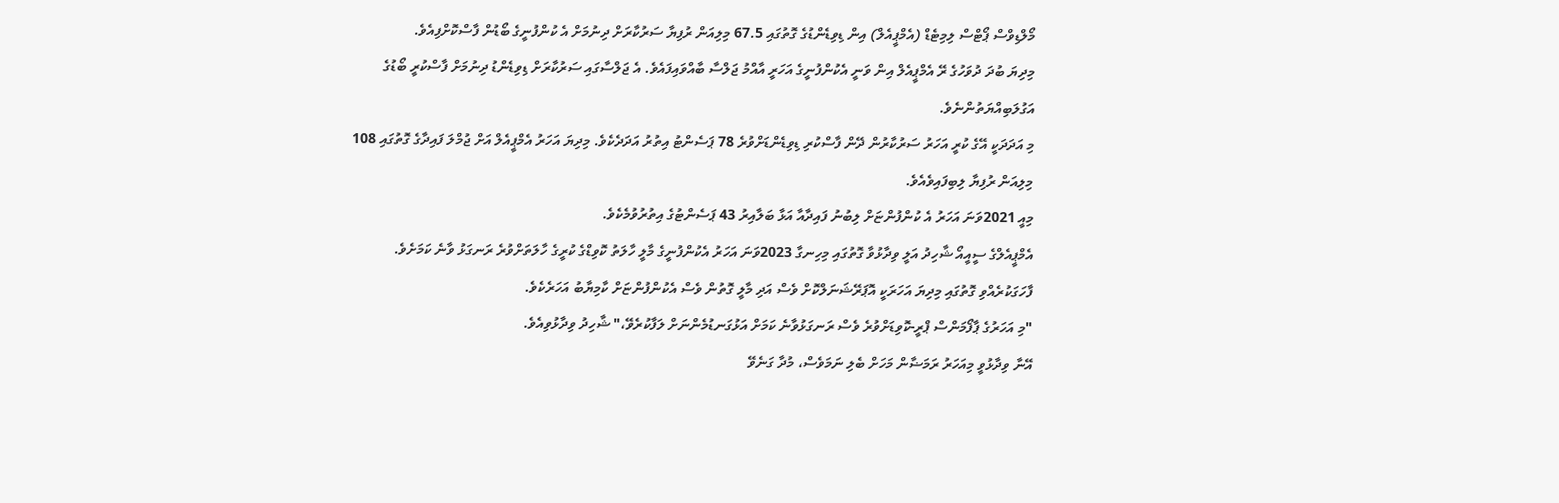މޯލްޑިވްސް ޕޯޓްސް ލިމިޓެޑް (އެމްޕީއެލް) އިން ޑިވިޑެންޑުގެ ގޮތުގައި 67.5 މިލިއަން ރުފިޔާ ސަރުކާރަށް ދިނުމަށް އެ ކުންފުނީގެ ބޯޑުން ފާސްކޮށްފިއެވެ.
މިދިޔަ ބުދަ ދުވަހުގެ ރޭ އެމްޕީއެލް އިން ވަނީ އެކުންފުނީގެ އަހަރީ އާއްމު ޖަލްސާ ބާއްވައިފައެވެ. އެ ޖަލްސާގައި ސަރުކާރަށް ޑިވިޑެންޑު ދިނުމަށް ފާސްކުރީ ބޯޑުގެ އަގުލަބިއްޔަތުންނެވެ.
މި އަދަދަކީ އޭގެ ކުރީ އަހަރު ސަރުކާރުން ދޭން ފާސްކުރި ޑިވިޑެންޑަށްވުރެ 78 ޕަސެންޓު އިތުރު އަދަދެކެވެ. މިދިޔަ އަހަރު އެމްޕީއެލް އަށް ޖުމްލަ ފައިދާގެ ގޮތުގައި 108 މިލިއަން ރުފިޔާ ލިބިފައިވެއެވެ.
މިއީ 2021ވަނަ އަހަރު އެ ކުންފުންޏަށް ލިބުނު ފައިދާއާ އަޅާ ބަލާއިރު 43 ޕަސެންޓުގެ އިތުރުވުމެކެވެ.
އެމްޕީއެލްގެ ސީއީއޯ ޝާހިދު އަލީ ވިދާޅުވާ ގޮތުގައި މިހިނގާ 2023ވަނަ އަހަރު އެކުންފުނީގެ މާލީ ހާލަތު ކޮވިޑްގެ ކުރީގެ ހާލަތަށްވުރެ ރަނގަޅު ވާނެ ކަމަށެވެ. ފާހަގަކުރެއްވި ގޮތުގައި މިދިޔަ އަހަރަކީ އޮޕަރޭޝަނަލްކޮށް ވެސް އަދި މާލީ ގޮތުން ވެސް އެކުންފުންޏަށް ކާމިޔާބު އަހަރެކެވެ.
"މި އަހަރުގެ ޕާފޯމަންސް ޕްރީ-ކޮވިޑަށްވުރެ ވެސް ރަނގަޅުވާނެ ކަމަށް އަޅުގަނޑުމެންނަށް ލަފާކުރެވޭ،" ޝާހިދު ވިދާޅުވިއެވެ.
އޭނާ ވިދާޅުވީ މިއަހަރު ރަމަޟާން މަހަށް ބެލި ނަމަވެސް، މުދާ ގަނެވޭ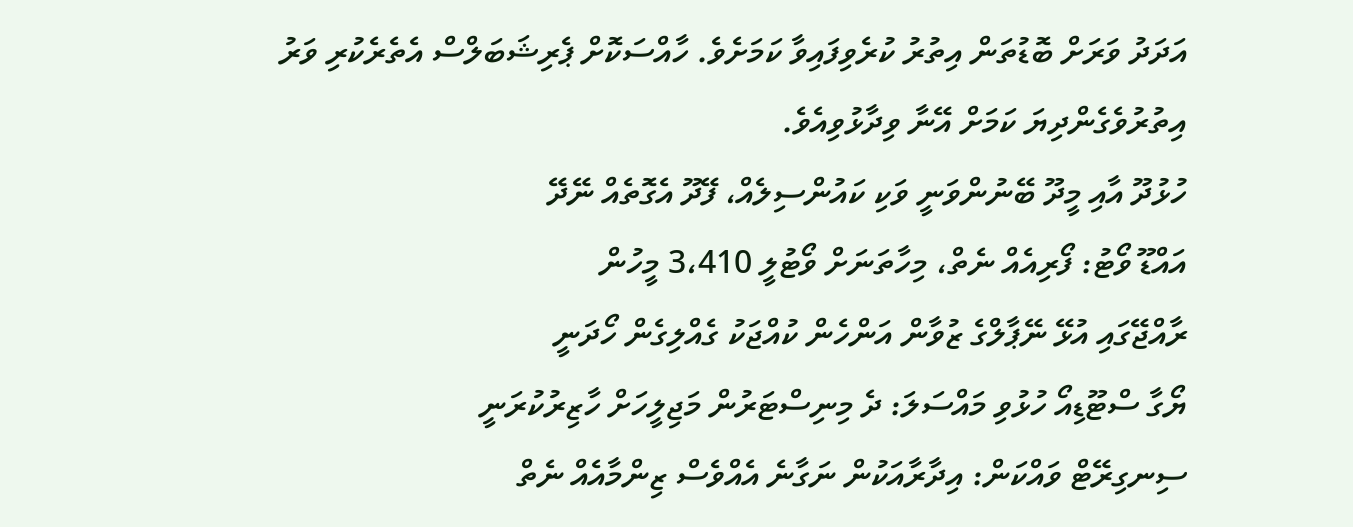އަދަދު ވަރަށް ބޮޑުތަން އިތުރު ކުރެވިފައިވާ ކަމަށެވެ. ހާއްސަކޮށް ޕެރިޝަބަލްސް އެތެރެކުރި ވަރު އިތުރުވެގެންދިޔަ ކަމަށް އޭނާ ވިދާޅުވިއެވެ.
ހުޅުދޫ އާއި މީދޫ ބޭނުންވަނީ ވަކި ކައުންސިލެއް، ފޭދޫ އެގޮތެއް ނޭދޭ
އައްޑޫ ވޯޓު: ފޯރިއެއް ނެތް، މިހާތަނަށް ވޯޓުލީ 3،410 މީހުން
ރާއްޖޭގައި އުޅޭ ނޭޕާލްގެ ޒުވާން އަންހެން ކުއްޖަކު ގެއްލިގެން ހޯދަނީ
ޔޯގާ ސްޓޫޑިއޯ ހުޅުވި މައްސަލަ: ދެ މިނިސްޓަރުން މަޖިލީހަށް ހާޒިރުކުރަނީ
ސިނގިރޭޓް ވައްކަން: އިދާރާއަކުން ނަގާނެ އެއްވެސް ޒިންމާއެއް ނެތް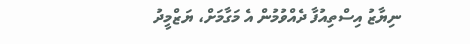ނިޔާޒު އިސްތިއުފާ ދެއްވުމުން އެ މަގާމަށް، ޔަޒްމީދު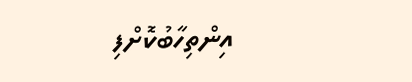އިންތިހާބުކޮށްފި